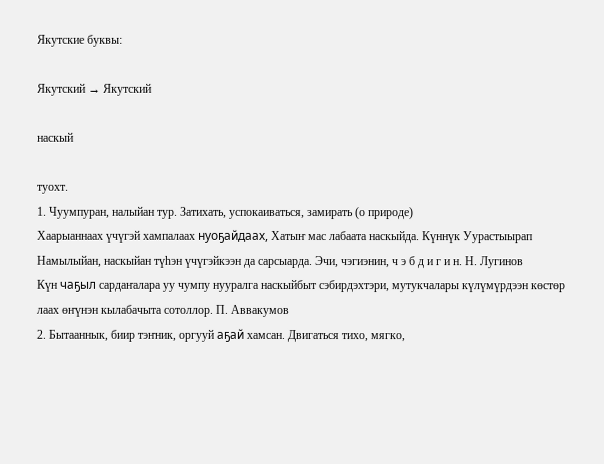Якутские буквы:

Якутский → Якутский

наскый

туохт.
1. Чуумпуран, налыйан тур. Затихать, успокаиваться, замирать (о природе)
Хаарыаннаах үчүгэй хампалаах нуоҕайдаах, Хатыҥ мас лабаата наскыйда. Күннүк Уурастыырап
Намылыйан, наскыйан түһэн үчүгэйкээн да сарсыарда. Эчи, чэгиэнин, ч э б д и г и н. Н. Лугинов
Күн чаҕыл сардаҥалара уу чумпу нууралга наскыйбыт сэбирдэхтэри, мутукчалары күлүмүрдээн көстөр лаах өҥүнэн кылабачыта сотоллор. П. Аввакумов
2. Бытааннык, биир тэҥник, оргууй аҕай хамсан. Двигаться тихо, мягко,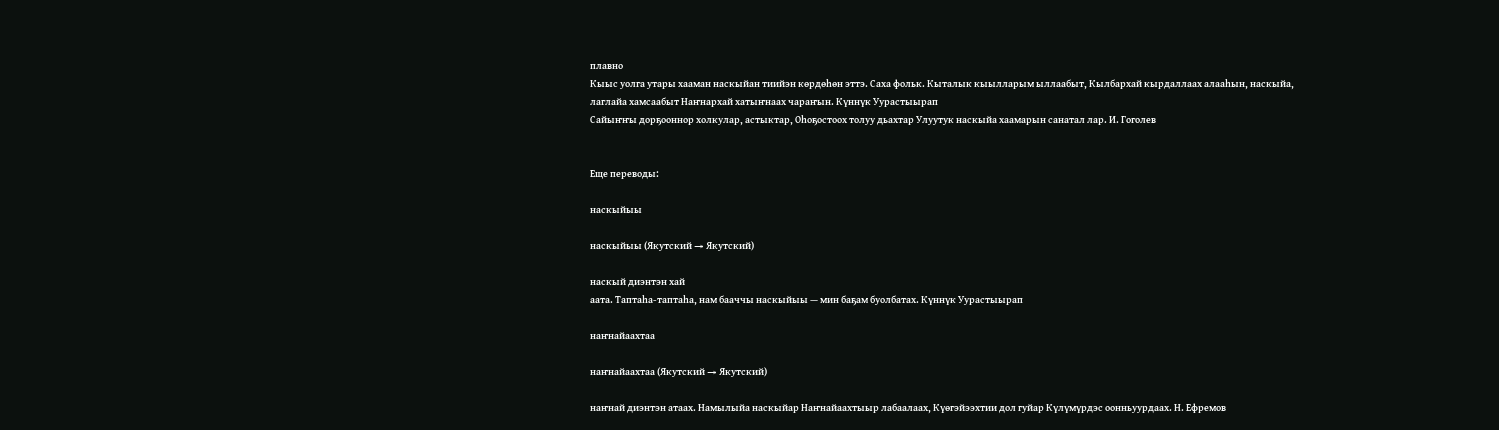плавно
Кыыс уолга утары хааман наскыйан тиийэн көрдөһөн эттэ. Саха фольк. Кыталык кыылларым ыллаабыт, Кылбархай кырдаллаах алааһын, наскыйа, лаглайа хамсаабыт Наҥнархай хатыҥнаах чараҥын. Күннүк Уурастыырап
Сайыҥҥы дорҕооннор холкулар, астыктар, Оһоҕостоох толуу дьахтар Улуутук наскыйа хаамарын санатал лар. И. Гоголев


Еще переводы:

наскыйыы

наскыйыы (Якутский → Якутский)

наскый диэнтэн хай
аата. Таптаһа-таптаһа, нам бааччы наскыйыы — мин баҕам буолбатах. Күннүк Уурастыырап

наҥнайаахтаа

наҥнайаахтаа (Якутский → Якутский)

наҥнай диэнтэн атаах. Намылыйа наскыйар Наҥнайаахтыыр лабаалаах, Күөгэйээхтии дол гуйар Күлүмүрдэс оонньуурдаах. Н. Ефремов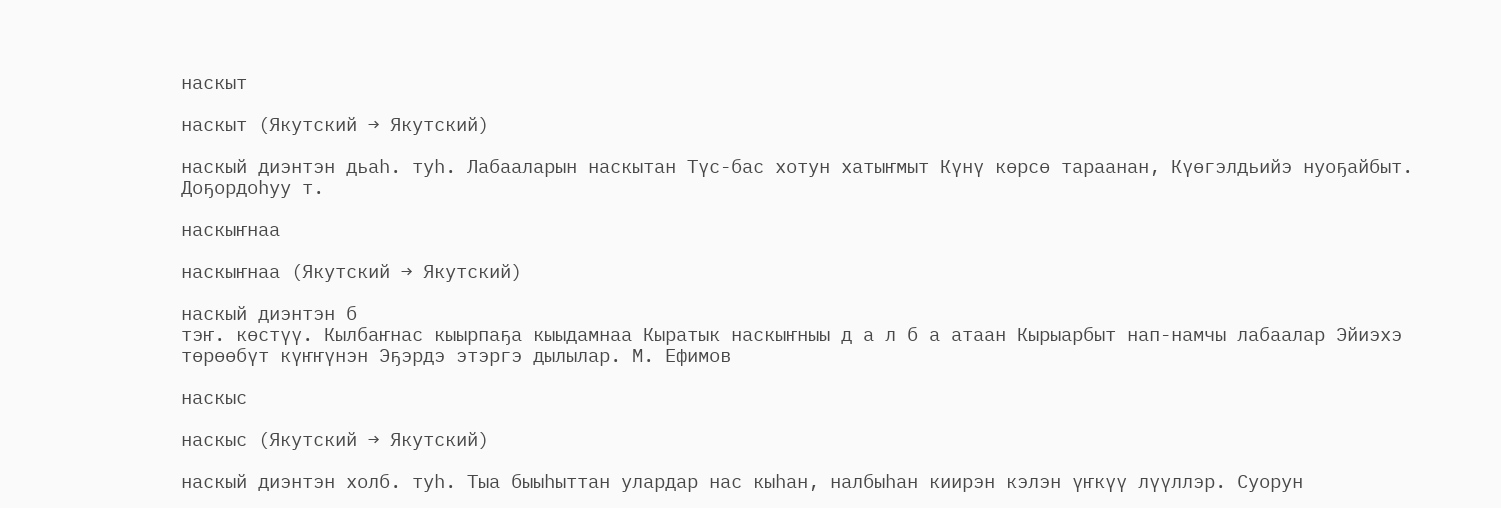наскыт

наскыт (Якутский → Якутский)

наскый диэнтэн дьаһ. туһ. Лабааларын наскытан Түс-бас хотун хатыҥмыт Күнү көрсө тараанан, Күөгэлдьийэ нуоҕайбыт. Доҕордоһуу т.

наскыҥнаа

наскыҥнаа (Якутский → Якутский)

наскый диэнтэн б
тэҥ. көстүү. Кылбаҥнас кыырпаҕа кыыдамнаа Кыратык наскыҥныы д а л б а атаан Кырыарбыт нап-намчы лабаалар Эйиэхэ төрөөбүт күҥҥүнэн Эҕэрдэ этэргэ дылылар. М. Ефимов

наскыс

наскыс (Якутский → Якутский)

наскый диэнтэн холб. туһ. Тыа быыһыттан улардар нас кыһан, налбыһан киирэн кэлэн үҥкүү лүүллэр. Суорун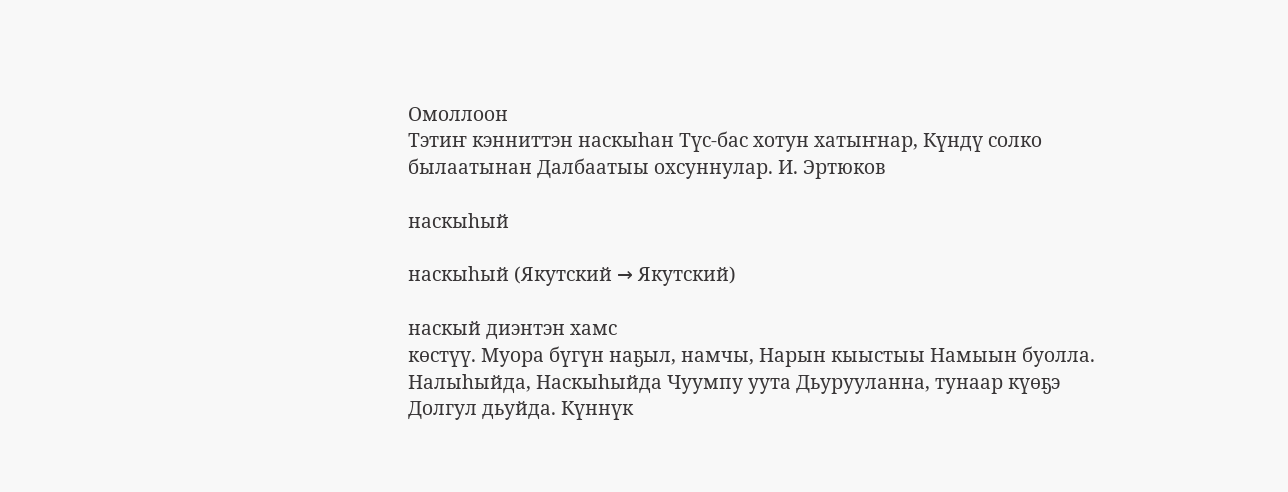Омоллоон
Тэтиҥ кэнниттэн наскыһан Түс-бас хотун хатыҥнар, Күндү солко былаатынан Далбаатыы охсуннулар. И. Эртюков

наскыһый

наскыһый (Якутский → Якутский)

наскый диэнтэн хамс
көстүү. Муора бүгүн наҕыл, намчы, Нарын кыыстыы Намыын буолла. Налыһыйда, Наскыһыйда Чуумпу уута Дьурууланна, тунаар күөҕэ Долгул дьуйда. Күннүк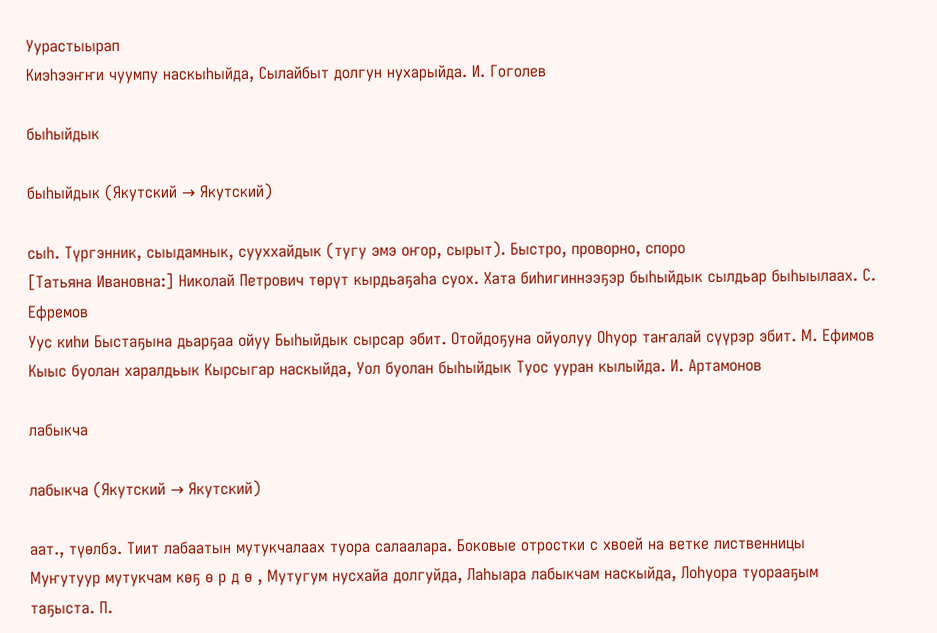Уурастыырап
Киэһээҥҥи чуумпу наскыһыйда, Сылайбыт долгун нухарыйда. И. Гоголев

быһыйдык

быһыйдык (Якутский → Якутский)

сыһ. Түргэнник, сыыдамнык, сууххайдык (тугу эмэ оҥор, сырыт). Быстро, проворно, споро
[Татьяна Ивановна:] Николай Петрович төрүт кырдьаҕаһа суох. Хата биһигиннээҕэр быһыйдык сылдьар быһыылаах. С. Ефремов
Уус киһи Быстаҕына дьарҕаа ойуу Быһыйдык сырсар эбит. Отойдоҕуна ойуолуу Оһуор таҥалай сүүрэр эбит. М. Ефимов
Кыыс буолан харалдьык Кырсыгар наскыйда, Уол буолан быһыйдык Туос ууран кылыйда. И. Артамонов

лабыкча

лабыкча (Якутский → Якутский)

аат., түөлбэ. Тиит лабаатын мутукчалаах туора салаалара. Боковые отростки с хвоей на ветке лиственницы
Муҥутуур мутукчам көҕ ө р д ө , Мутугум нусхайа долгуйда, Лаһыара лабыкчам наскыйда, Лоһуора туорааҕым таҕыста. П.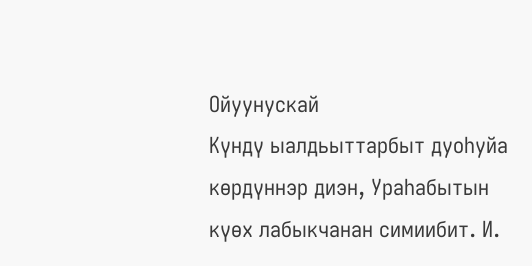Ойуунускай
Күндү ыалдьыттарбыт дуоһуйа көрдүннэр диэн, Ураһабытын күөх лабыкчанан симиибит. И.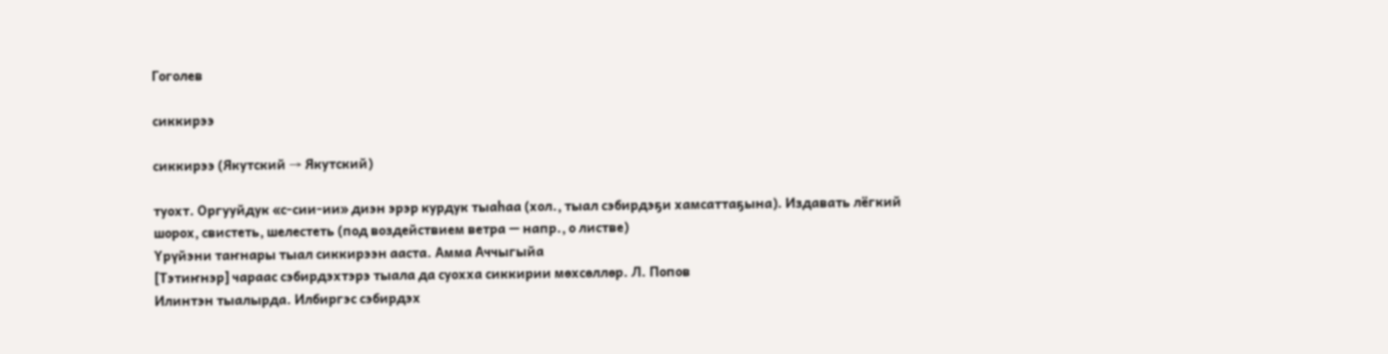Гоголев

сиккирээ

сиккирээ (Якутский → Якутский)

туохт. Оргууйдук «с-сии-ии» диэн эрэр курдук тыаһаа (хол., тыал сэбирдэҕи хамсаттаҕына). Издавать лёгкий шорох, свистеть, шелестеть (под воздействием ветра — напр., о листве)
Үрүйэни таҥнары тыал сиккирээн ааста. Амма Аччыгыйа
[Тэтиҥнэр] чараас сэбирдэхтэрэ тыала да суохха сиккирии мөхсөллөр. Л. Попов
Илинтэн тыалырда. Илбиргэс сэбирдэх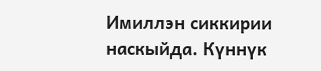Имиллэн сиккирии наскыйда. Күннүк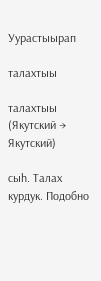Уурастыырап

талахтыы

талахтыы (Якутский → Якутский)

сыһ. Талах курдук. Подобно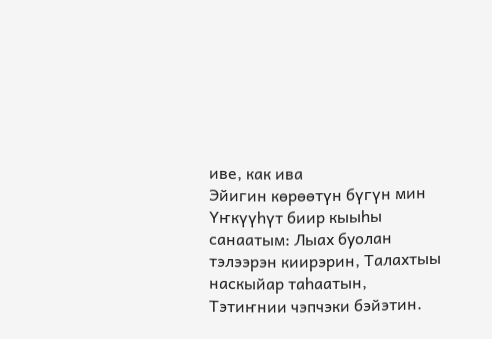иве, как ива
Эйигин көрөөтүн бүгүн мин Үҥкүүһүт биир кыыһы санаатым: Лыах буолан тэлээрэн киирэрин, Талахтыы наскыйар таһаатын, Тэтиҥнии чэпчэки бэйэтин.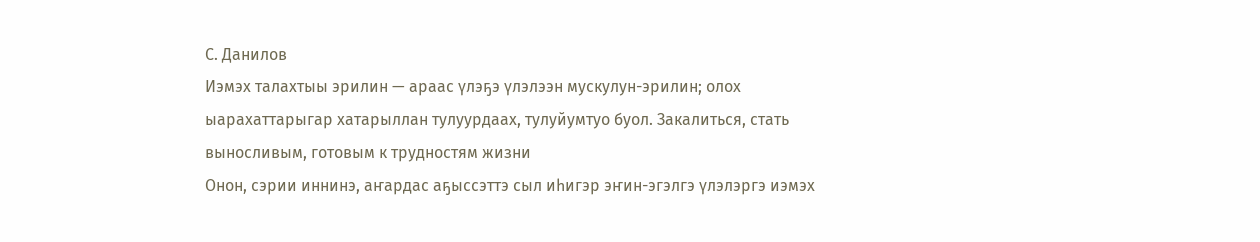С. Данилов
Иэмэх талахтыы эрилин — араас үлэҕэ үлэлээн мускулун-эрилин; олох ыарахаттарыгар хатарыллан тулуурдаах, тулуйумтуо буол. Закалиться, стать выносливым, готовым к трудностям жизни
Онон, сэрии иннинэ, аҥардас аҕыссэттэ сыл иһигэр эҥин-эгэлгэ үлэлэргэ иэмэх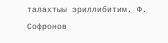талахтыы эриллибитим. Ф. Софронов